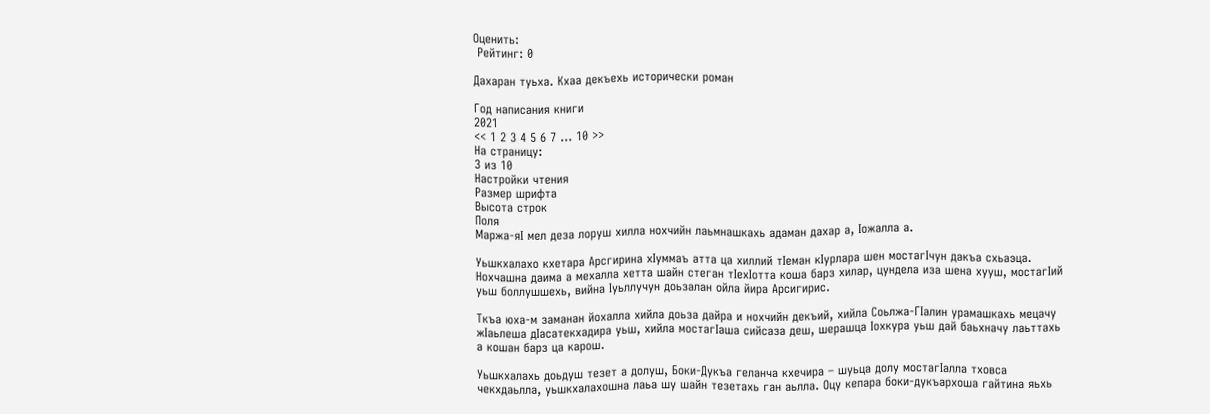Оценить:
 Рейтинг: 0

Дахаран туьха. Кхаа декъехь исторически роман

Год написания книги
2021
<< 1 2 3 4 5 6 7 ... 10 >>
На страницу:
3 из 10
Настройки чтения
Размер шрифта
Высота строк
Поля
Маржа-яI мел деза лоруш хилла нохчийн лаьмнашкахь адаман дахар а, Iожалла а.

Уьшкхалахо кхетара Арсгирина хIуммаъ атта ца хиллий тIеман кIурлара шен мостагIчун дакъа схьаэца. Нохчашна даима а мехалла хетта шайн стеган тIехIотта коша барз хилар, цундела иза шена хууш, мостагIий уьш боллушшехь, вийна Iуьллучун доьзалан ойла йира Арсигирис.

Ткъа юха-м заманан йохалла хийла доьза дайра и нохчийн декъий, хийла Соьлжа-ГIалин урамашкахь мецачу жIаьлеша дIасатекхадира уьш, хийла мостагIаша сийсаза деш, шерашца Iохкура уьш дай баьхначу лаьттахь а кошан барз ца карош.

Уьшкхалахь доьдуш тезет а долуш, Боки-Дукъа геланча кхечира – шуьца долу мостагIалла тховса чекхдаьлла, уьшкхалахошна лаьа шу шайн тезетахь ган аьлла. Оцу кепара боки-дукъархоша гайтина яьхь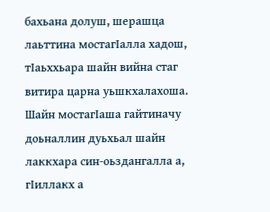бахьана долуш, шерашца лаьттина мостагIалла хадош, тIаьххьара шайн вийна стаг витира царна уьшкхалахоша. Шайн мостагIаша гайтиначу доьналлин дуьхьал шайн лаккхара син-оьздангалла а, гIиллакх а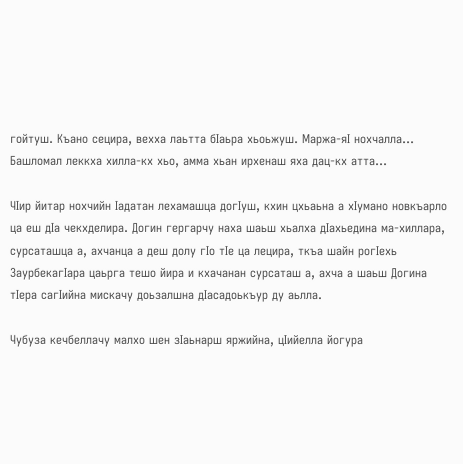гойтуш. Къано сецира, вехха лаьтта бIаьра хьоьжуш. Маржа-яI нохчалла… Башломал леккха хилла-кх хьо, амма хьан ирхенаш яха дац-кх атта…

ЧIир йитар нохчийн Iадатан лехамашца догIуш, кхин цхьаьна а хIумано новкъарло ца еш дIа чекхделира. Догин гергарчу наха шаьш хьалха дIахьедина ма-хиллара, сурсаташца а, ахчанца а деш долу гIо тIе ца лецира, ткъа шайн рогIехь ЗаурбекагIара цаьрга тешо йира и кхачанан сурсаташ а, ахча а шаьш Догина тIера сагIийна мискачу доьзалшна дIасадоькъур ду аьлла.

Чубуза кечбеллачу малхо шен зIаьнарш яржийна, цIийелла йогура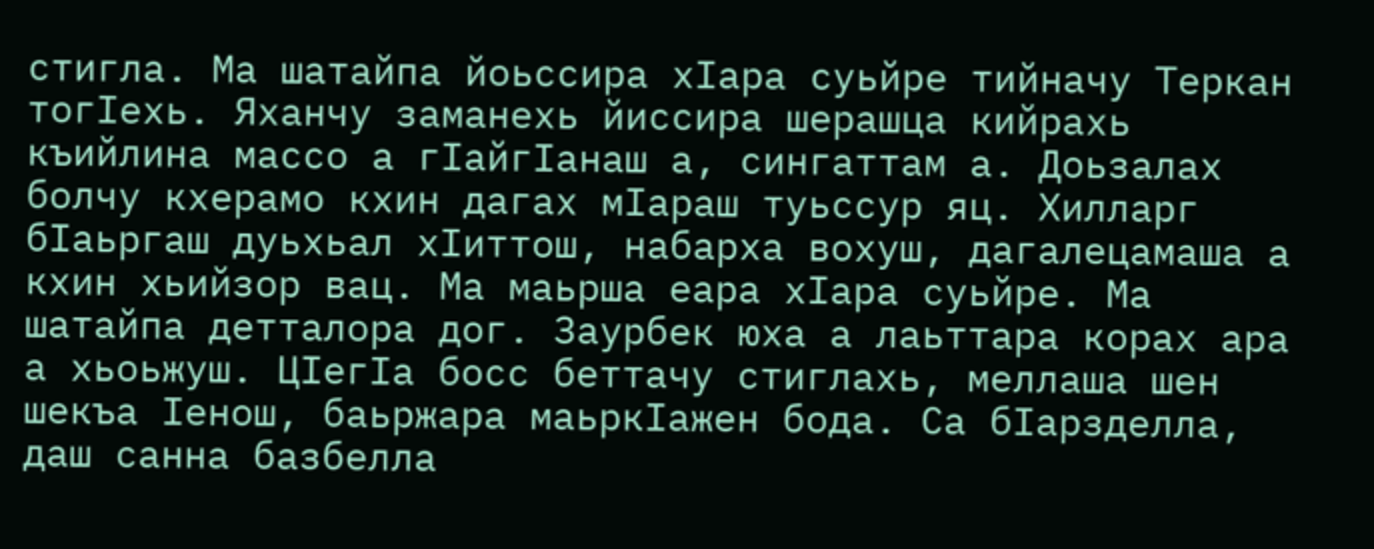стигла. Ма шатайпа йоьссира хIара суьйре тийначу Теркан тогIехь. Яханчу заманехь йиссира шерашца кийрахь къийлина массо а гIайгIанаш а, сингаттам а. Доьзалах болчу кхерамо кхин дагах мIараш туьссур яц. Хилларг бIаьргаш дуьхьал хIиттош, набарха вохуш, дагалецамаша а кхин хьийзор вац. Ма маьрша еара хIара суьйре. Ма шатайпа детталора дог. Заурбек юха а лаьттара корах ара а хьоьжуш. ЦIегIа босс беттачу стиглахь, меллаша шен шекъа Iенош, баьржара маьркIажен бода. Са бIарзделла, даш санна базбелла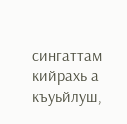сингаттам кийрахь а къуьйлуш,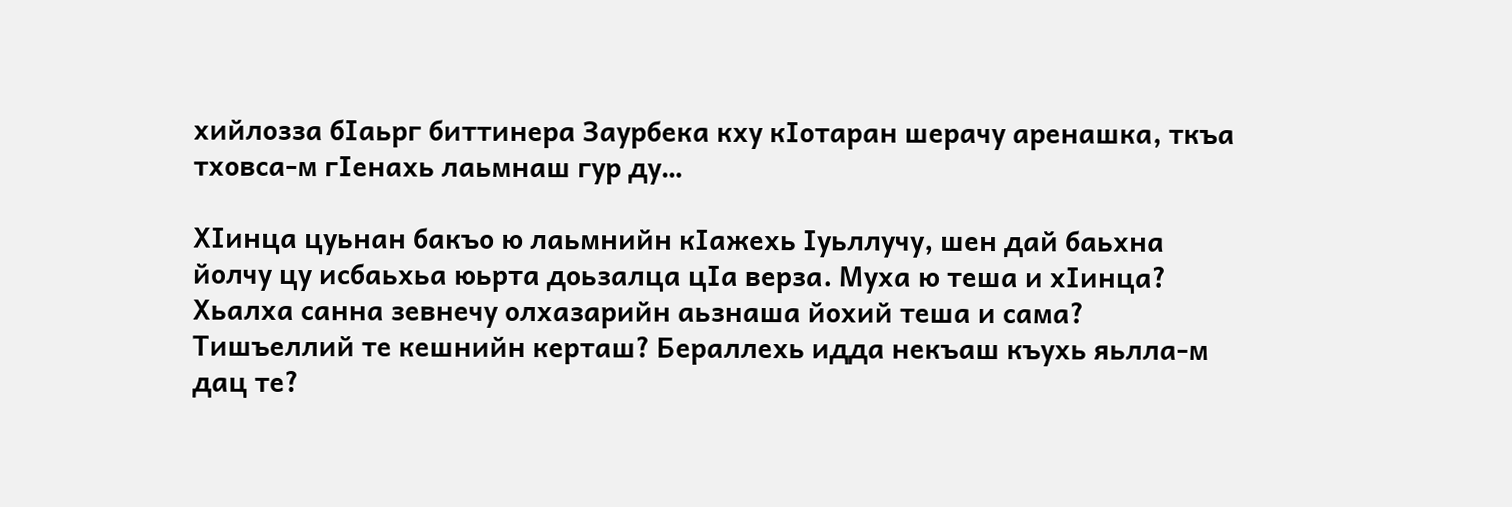хийлозза бIаьрг биттинера Заурбека кху кIотаран шерачу аренашка, ткъа тховса-м гIенахь лаьмнаш гур ду…

ХIинца цуьнан бакъо ю лаьмнийн кIажехь Iуьллучу, шен дай баьхна йолчу цу исбаьхьа юьрта доьзалца цIа верза. Муха ю теша и хIинца? Хьалха санна зевнечу олхазарийн аьзнаша йохий теша и сама? Тишъеллий те кешнийн керташ? Бераллехь идда некъаш къухь яьлла-м дац те?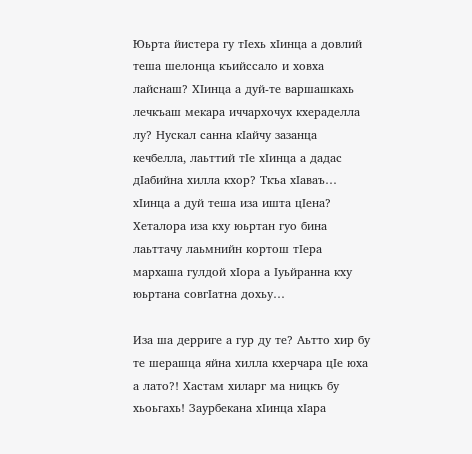Юьрта йистера гу тIехь хIинца а довлий теша шелонца къийссало и ховха лайснаш? ХIинца а дуй-те варшашкахь лечкъаш мекара иччархочух кхераделла лу? Нускал санна кIайчу зазанца кечбелла, лаьттий тIе хIинца а дадас дIабийна хилла кхор? Ткъа хIаваъ… хIинца а дуй теша иза ишта цIена? Хеталора иза кху юьртан гуо бина лаьттачу лаьмнийн кортош тIера мархаша гулдой хIора а Iуьйранна кху юьртана совгIатна дохьу…

Иза ша дерриге а гур ду те? Аьтто хир бу те шерашца яйна хилла кхерчара цIе юха а лато?! Хастам хиларг ма ницкъ бу хьоьгахь! Заурбекана хIинца хIара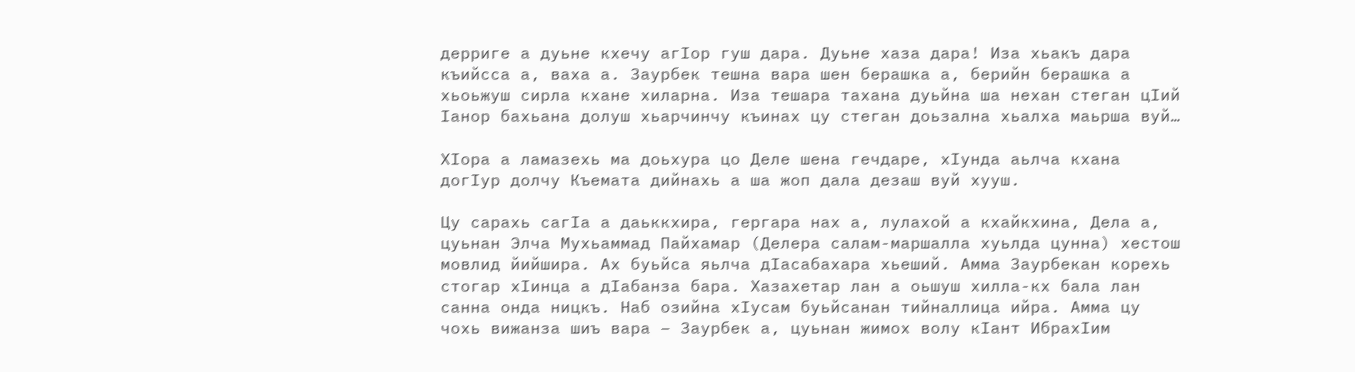дерриге а дуьне кхечу агIор гуш дара. Дуьне хаза дара! Иза хьакъ дара къийсса а, ваха а. Заурбек тешна вара шен берашка а, берийн берашка а хьоьжуш сирла кхане хиларна. Иза тешара тахана дуьйна ша нехан стеган цIий Iанор бахьана долуш хьарчинчу къинах цу стеган доьзална хьалха маьрша вуй…

ХIора а ламазехь ма доьхура цо Деле шена гечдаре, хIунда аьлча кхана догIур долчу Къемата дийнахь а ша жоп дала дезаш вуй хууш.

Цу сарахь сагIа а даьккхира, гергара нах а, лулахой а кхайкхина, Дела а, цуьнан Элча Мухьаммад Пайхамар (Делера салам-маршалла хуьлда цунна) хестош мовлид йийшира. Ах буьйса яьлча дIасабахара хьеший. Амма Заурбекан корехь стогар хIинца а дIабанза бара. Хазахетар лан а оьшуш хилла-кх бала лан санна онда ницкъ. Наб озийна хIусам буьйсанан тийналлица ийра. Амма цу чохь вижанза шиъ вара – Заурбек а, цуьнан жимох волу кIант ИбрахIим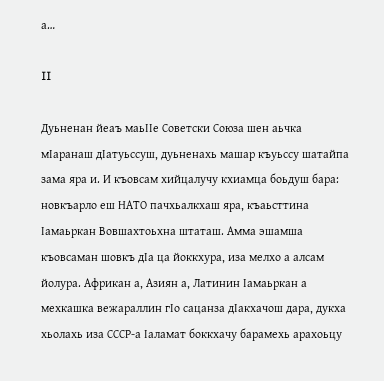а…

II

Дуьненан йеаъ маьIIе Советски Союза шен аьчка мIаранаш дIатуьссуш, дуьненахь машар къуьссу шатайпа зама яра и. И къовсам хийцалучу кхиамца боьдуш бара: новкъарло еш НАТО пачхьалкхаш яра, къаьсттина Iамаьркан Вовшахтоьхна штаташ. Амма эшамша къовсаман шовкъ дIа ца йоккхура, иза мелхо а алсам йолура. Африкан а, Азиян а, Латинин Iамаьркан а мехкашка вежараллин гIо сацанза дIакхачош дара, дукха хьолахь иза СССР-а Iаламат боккхачу барамехь арахоьцу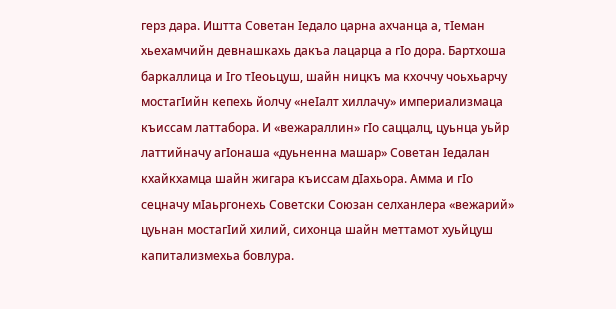герз дара. Иштта Советан Iедало царна ахчанца а, тIеман хьехамчийн девнашкахь дакъа лацарца а гIо дора. Бартхоша баркаллица и Iго тIеоьцуш, шайн ницкъ ма кхоччу чоьхьарчу мостагIийн кепехь йолчу «неIалт хиллачу» империализмаца къиссам латтабора. И «вежараллин» гIо саццалц, цуьнца уьйр латтийначу агIонаша «дуьненна машар» Советан Iедалан кхайкхамца шайн жигара къиссам дIахьора. Амма и гIо сецначу мIаьргонехь Советски Союзан селханлера «вежарий» цуьнан мостагIий хилий, сихонца шайн меттамот хуьйцуш капитализмехьа бовлура.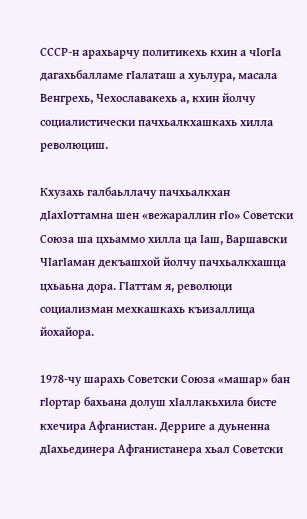СССР-н арахьарчу политикехь кхин а чIогIа дагахьбалламе гIалаташ а хуьлура, масала Венгрехь, Чехославакехь а, кхин йолчу социалистически пачхьалкхашкахь хилла революциш.

Кхузахь галбаьллачу пачхьалкхан дIахIоттамна шен «вежараллин гIо» Советски Союза ша цхьаммо хилла ца Iаш, Варшавски ЧIагIаман декъашхой йолчу пачхьалкхашца цхьаьна дора. ГIаттам я, революци социализман мехкашкахь къизаллица йохайора.

1978-чу шарахь Советски Союза «машар» бан гIортар бахьана долуш хIаллакьхила бисте кхечира Афганистан. Дерриге а дуьненна дIахьединера Афганистанера хьал Советски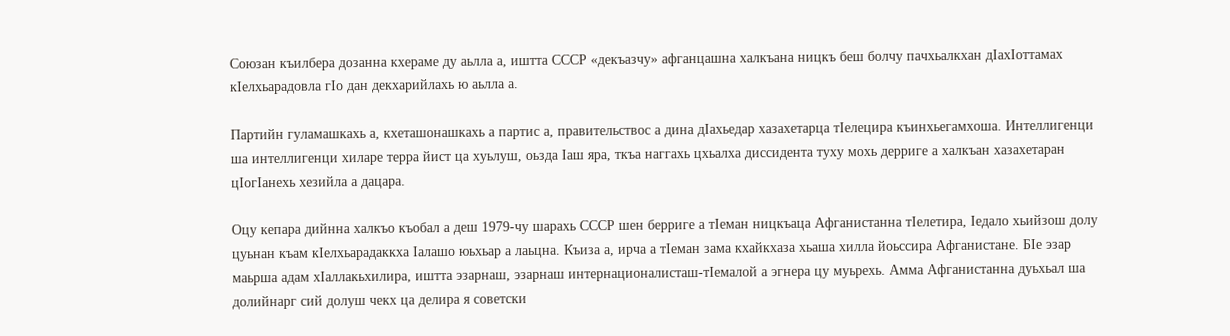Союзан къилбера дозанна кхераме ду аьлла а, иштта СССР «декъазчу» афганцашна халкъана ницкъ беш болчу пачхьалкхан дIахIоттамах кIелхьарадовла гIо дан декхарийлахь ю аьлла а.

Партийн гуламашкахь а, кхеташонашкахь а партис а, правительствос а дина дIахьедар хазахетарца тIелецира къинхьегамхоша. Интеллигенци ша интеллигенци хиларе терра йист ца хуьлуш, оьзда Iаш яра, ткъа наггахь цхьалха диссидента туху мохь дерриге а халкъан хазахетаран цIогIанехь хезийла а дацара.

Оцу кепара дийнна халкъо къобал а деш 1979-чу шарахь СССР шен берриге а тIеман ницкъаца Афганистанна тIелетира, Iедало хьийзош долу цуьнан къам кIелхьарадаккха Iалашо юьхьар а лаьцна. Къиза а, ирча а тIеман зама кхайкхаза хьаша хилла йоьссира Афганистане. БIе эзар маьрша адам хIаллакьхилира, иштта эзарнаш, эзарнаш интернационалисташ-тIемалой а эгнера цу муьрехь. Амма Афганистанна дуьхьал ша долийнарг сий долуш чекх ца делира я советски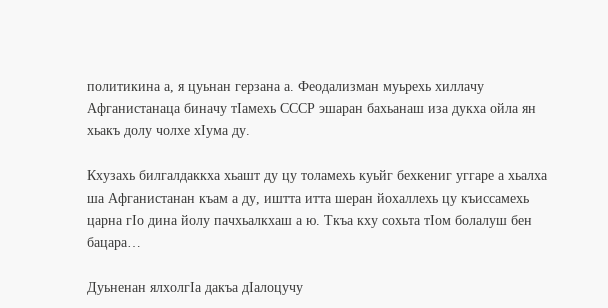политикина а, я цуьнан герзана а. Феодализман муьрехь хиллачу Афганистанаца биначу тIамехь СССР эшаран бахьанаш иза дукха ойла ян хьакъ долу чолхе хIума ду.

Кхузахь билгалдаккха хьашт ду цу толамехь куьйг бехкениг уггаре а хьалха ша Афганистанан къам а ду, иштта итта шеран йохаллехь цу къиссамехь царна гIо дина йолу пачхьалкхаш а ю. Ткъа кху сохьта тIом болалуш бен бацара…

Дуьненан ялхолгIа дакъа дIалоцучу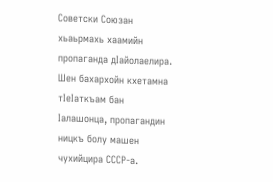Советски Союзан хьаьрмахь хаамийн пропаганда дIайолаелира. Шен бахархойн кхетамна тIеIаткъам бан Iалашонца, пропагандин ницкъ болу машен чухийцира СССР-а.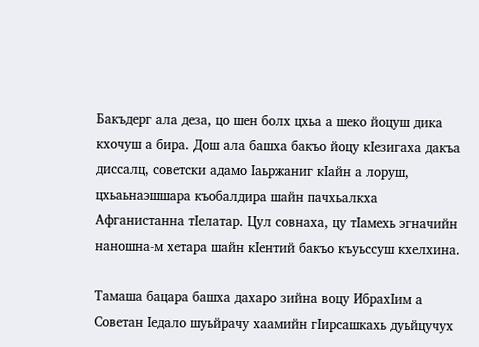Бакъдерг ала деза, цо шен болх цхьа а шеко йоцуш дика кхочуш а бира. Дош ала башха бакъо йоцу кIезигаха дакъа диссалц, советски адамо Iаьржаниг кIайн а лоруш, цхьаьнаэшшара къобалдира шайн пачхьалкха Афганистанна тIелатар. Цул совнаха, цу тIамехь эгначийн наношна-м хетара шайн кIентий бакъо къуьссуш кхелхина.

Тамаша бацара башха дахаро зийна воцу ИбрахIим а Советан Iедало шуьйрачу хаамийн гIирсашкахь дуьйцучух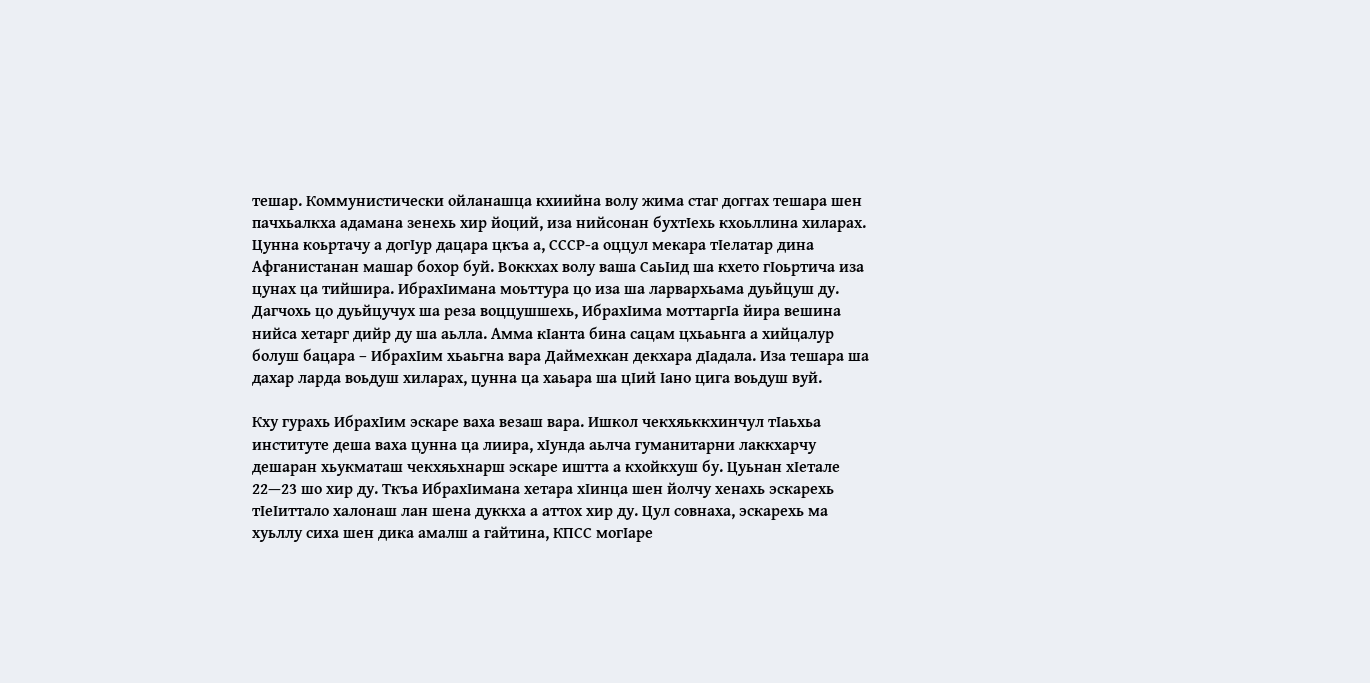тешар. Коммунистически ойланашца кхиийна волу жима стаг доггах тешара шен пачхьалкха адамана зенехь хир йоций, иза нийсонан бухтIехь кхоьллина хиларах. Цунна коьртачу а догIур дацара цкъа а, СССР-а оццул мекара тIелатар дина Афганистанан машар бохор буй. Воккхах волу ваша СаьIид ша кхето гIоьртича иза цунах ца тийшира. ИбрахIимана моьттура цо иза ша ларвархьама дуьйцуш ду. Дагчохь цо дуьйцучух ша реза воццушшехь, ИбрахIима моттаргIа йира вешина нийса хетарг дийр ду ша аьлла. Амма кIанта бина сацам цхьаьнга а хийцалур болуш бацара – ИбрахIим хьаьгна вара Даймехкан декхара дIадала. Иза тешара ша дахар ларда воьдуш хиларах, цунна ца хаьара ша цIий Iано цига воьдуш вуй.

Кху гурахь ИбрахIим эскаре ваха везаш вара. Ишкол чекхяьккхинчул тIаьхьа институте деша ваха цунна ца лиира, хIунда аьлча гуманитарни лаккхарчу дешаран хьукматаш чекхяьхнарш эскаре иштта а кхойкхуш бу. Цуьнан хIетале 22—23 шо хир ду. Ткъа ИбрахIимана хетара хIинца шен йолчу хенахь эскарехь тIеIиттало халонаш лан шена дуккха а аттох хир ду. Цул совнаха, эскарехь ма хуьллу сиха шен дика амалш а гайтина, КПСС могIаре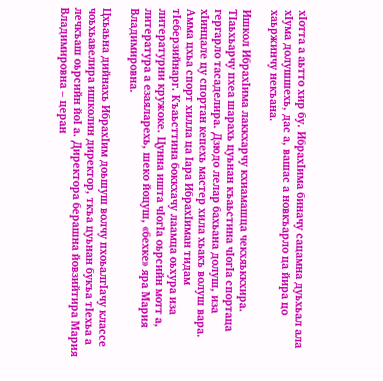хIотта а аьтто хир бу. ИбрахIима биначу сацамна дуьхьал ала хIума долушшехь, дас а, вашас а новкъарло ца йира цо хаьржинчу некъана.

Ишкол ИбрахIима лаккхарчу кхиамашца чекхяьккхира. ТIаьхьарчу пхеа шарахь цуьнан къаьстина чIогIа спортаца гергарло тасаделира. Дзюдо лелар бахьана долуш, иза хIинцале цу спортан кепехь мастер хила хьакъ волуш вара. Амма цхьа спорт хилла ца Iара ИбрахIиман тидам тIеберзийнарг. Къаьсттина боккхачу лаамца оьхура иза литературни кружоке. Цунна ишта чIогIа оьрсийн мотт а, литература а езаяларехь, шеко йоцуш, «бехке» яра Мария Владимировна.

Цхьаьна дийнахь ИбрахIим доьшуш волчу пхоьалгIачу классе чоьхьавелира ишколин директор, ткъа цуьнан букъа тIехьа а лечкъаш оьрсийн йоI а. Директора берашна йовзийтира Мария Владимировна – церан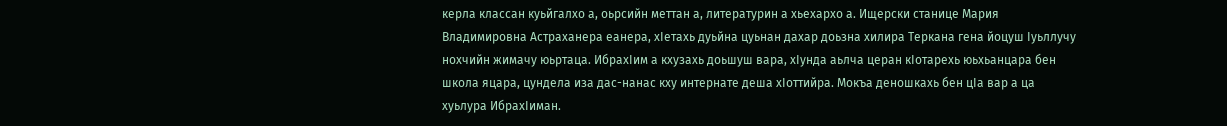керла классан куьйгалхо а, оьрсийн меттан а, литературин а хьехархо а. Ищерски станице Мария Владимировна Астраханера еанера, хIетахь дуьйна цуьнан дахар доьзна хилира Теркана гена йоцуш Iуьллучу нохчийн жимачу юьртаца. ИбрахIим а кхузахь доьшуш вара, хIунда аьлча церан кIотарехь юьхьанцара бен школа яцара, цундела иза дас-нанас кху интернате деша хIоттийра. Мокъа деношкахь бен цIа вар а ца хуьлура ИбрахIиман.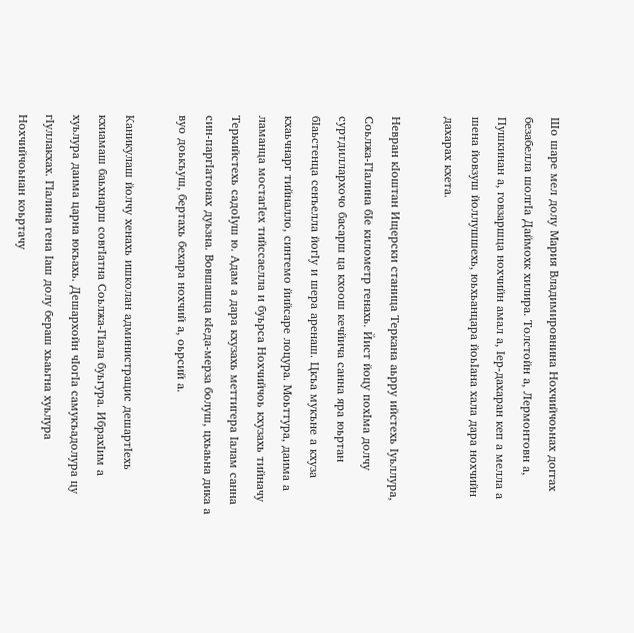Шо шаре мел долу Мария Владимировнина Нохчийчоьнах доггах безабелла шолгIа Даймохк хилира. Толстойн а, Лермонтовн а, Пушкинан а, говзаршца нохчийн амал а, Iер-дахаран кеп а мелла а шена йовзуш йоллушшехь, юьхьанцара йоьIана хала дара нохчийн дахарах кхета.

Невран кIоштан Ищерски станица Теркана аьрру ийстехь Iуьллура, Соьлжа-ГIалина бIе километр генахь. Йист йоцу похIма долчу суртдиллархочо басарш ца кхоош кечйича санна яра юьртан бIаьстенца сенъелла йогIу и шера аренаш. Цкъа мукъне а кхуза кхаьчнарг тийналло, синтемо йийсаре лоцура. Моьттура, даима а ламанца мостагIех тийссаелла и буьрса Нохчийчоь кхузахь тийначу Теркийстехь садоIуш ю. Адам а дара кхузахь меттигера Iалам санна син-паргIатонах дуьзна. Вовшашца кIеда-мерза болуш, цхьаьна дика а вуо доькъуш, бертахь бехара нохчий а, оьрсий а.

Каникулаш йолчу хенахь ишколан администрацис дешартIехь кхиамаш баьхнарш совгIатна Соьлжа-ГIала буьгура. ИбрахIим а хуьлура даима царна юкъахь. Дешархойн чIогIа самукъадолура цу гIуллакхах. ГIалина гена Iаш долу бераш хьаьгна хуьлура Нохчийчоьнан коьртачу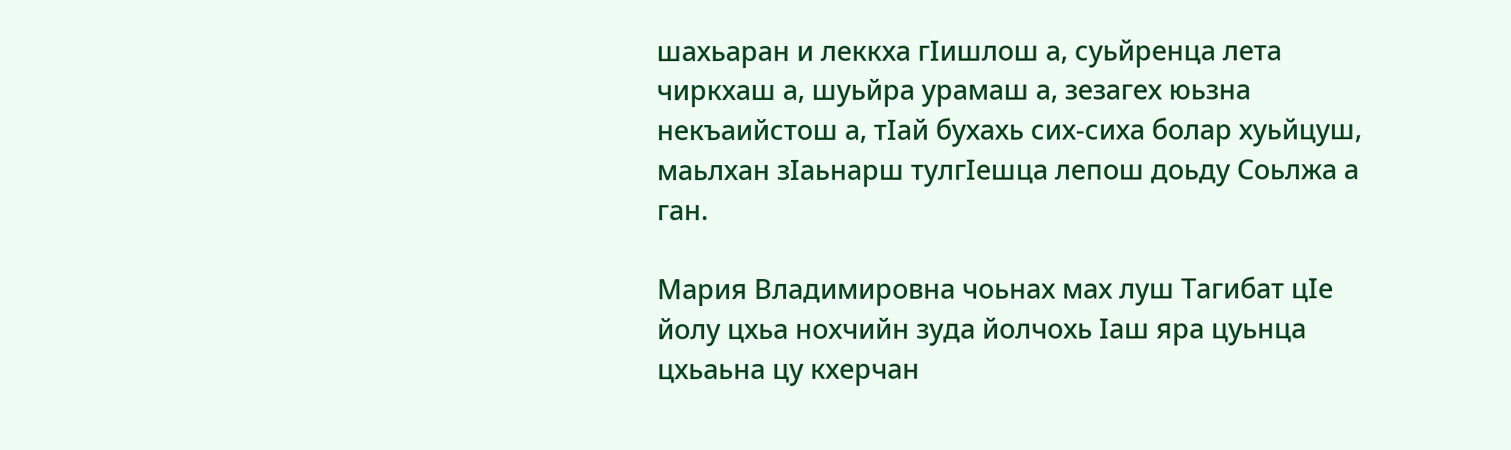шахьаран и леккха гIишлош а, суьйренца лета чиркхаш а, шуьйра урамаш а, зезагех юьзна некъаийстош а, тIай бухахь сих-сиха болар хуьйцуш, маьлхан зIаьнарш тулгIешца лепош доьду Соьлжа а ган.

Мария Владимировна чоьнах мах луш Тагибат цIе йолу цхьа нохчийн зуда йолчохь Iаш яра цуьнца цхьаьна цу кхерчан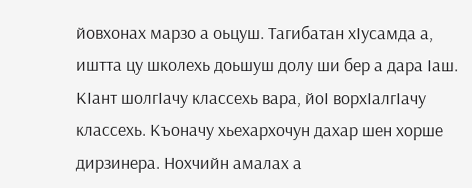йовхонах марзо а оьцуш. Тагибатан хIусамда а, иштта цу школехь доьшуш долу ши бер а дара Iаш. КIант шолгIачу классехь вара, йоI ворхIалгIачу классехь. Къоначу хьехархочун дахар шен хорше дирзинера. Нохчийн амалах а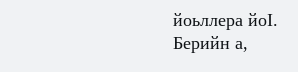йоьллера йоI. Берийн а,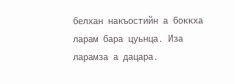белхан накъостийн а боккха ларам бара цуьнца. Иза ларамза а дацара.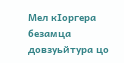Мел кIоргера безамца довзуьйтура цо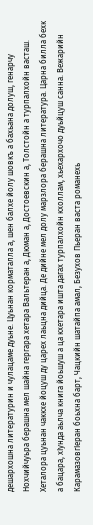дешархошна литературин и чулацаме дуьне. Цуьнан корматалла а, шен балхе йолу шовкъ а бахьана долуш, генарчу Нохчийчуьра берашна мел шайна гергара хетара Вальтеран а, Дюман а, Достоевскин а, Толстойн а турпалхойн васташ. Хеталора цуьнан чаккхе йоцуш ду царех лаьцна дийца. Де дийне мел долу марзлора берашна литература. Царна билла бехк а бацара, хIунда аьлча книга йоьшуш а ца кхетара ишта дагах турпалхойн кхоллам, хьехархочо дуьйцуш санна. Вежарийн КарамазовгIеран боьхна барт, Чацкийн шатайпа амал, Безухов Пьеран васта романехь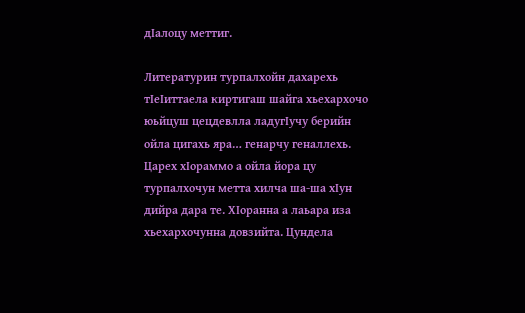дIалоцу меттиг.

Литературин турпалхойн дахарехь тIеIиттаела киртигаш шайга хьехархочо юьйцуш цецдевлла ладугIучу берийн ойла цигахь яра… генарчу геналлехь. Царех хIораммо а ойла йора цу турпалхочун метта хилча ша-ша хIун дийра дара те. ХIоранна а лаьара иза хьехархочунна довзийта. Цундела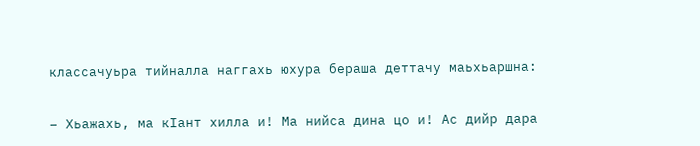классачуьра тийналла наггахь юхура бераша деттачу маьхьаршна:

– Хьажахь, ма кIант хилла и! Ма нийса дина цо и! Ас дийр дара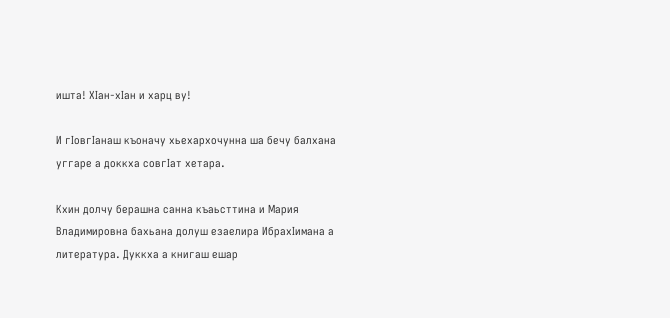ишта! ХIан-хIан и харц ву!

И гIовгIанаш къоначу хьехархочунна ша бечу балхана уггаре а доккха совгIат хетара.

Кхин долчу берашна санна къаьсттина и Мария Владимировна бахьана долуш езаелира ИбрахIимана а литература. Дуккха а книгаш ешар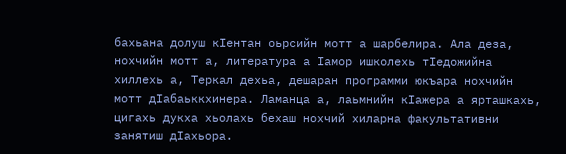бахьана долуш кIентан оьрсийн мотт а шарбелира. Ала деза, нохчийн мотт а, литература а Iамор ишколехь тIедожийна хиллехь а, Теркал дехьа, дешаран программи юкъара нохчийн мотт дIабаьккхинера. Ламанца а, лаьмнийн кIажера а ярташкахь, цигахь дукха хьолахь бехаш нохчий хиларна факультативни занятиш дIахьора.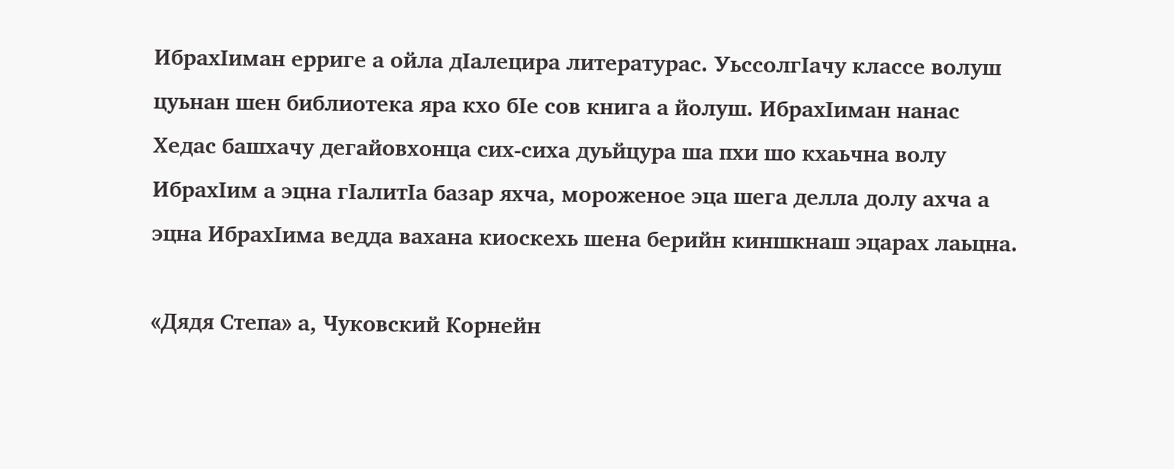ИбрахIиман ерриге а ойла дIалецира литературас. УьссолгIачу классе волуш цуьнан шен библиотека яра кхо бIе сов книга а йолуш. ИбрахIиман нанас Хедас башхачу дегайовхонца сих-сиха дуьйцура ша пхи шо кхаьчна волу ИбрахIим а эцна гIалитIа базар яхча, мороженое эца шега делла долу ахча а эцна ИбрахIима ведда вахана киоскехь шена берийн киншкнаш эцарах лаьцна.

«Дядя Степа» а, Чуковский Корнейн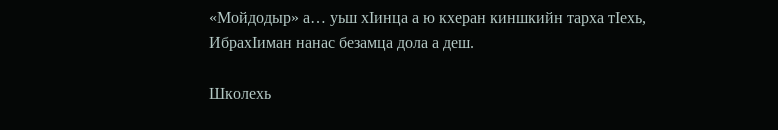«Мойдодыр» а… уьш хIинца а ю кхеран киншкийн тарха тIехь, ИбрахIиман нанас безамца дола а деш.

Школехь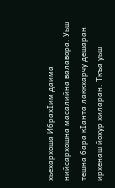хьехархоша ИбрахIим даима нийсархошна масалийна валавора. Уьш тешна бара кIанта лаккхарчу дешаран ирхенаш йохур хиларан. Ткъа уьш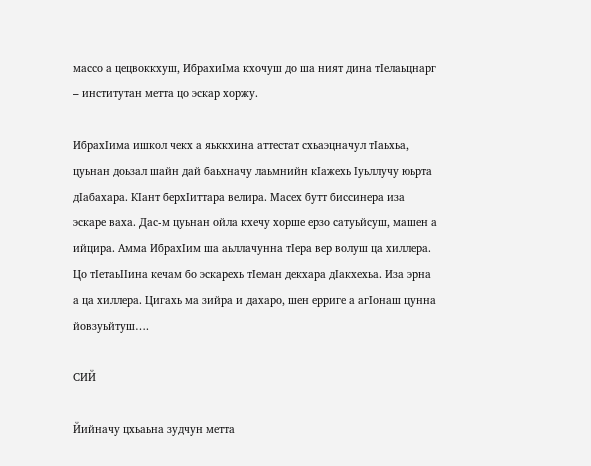массо а цецвоккхуш, ИбрахиIма кхочуш до ша ният дина тIелаьцнарг – институтан метта цо эскар хоржу.

ИбрахIима ишкол чекх а яьккхина аттестат схьаэцначул тIаьхьа, цуьнан доьзал шайн дай баьхначу лаьмнийн кIажехь Iуьллучу юьрта дIабахара. КIант берхIиттара велира. Масех бутт биссинера иза эскаре ваха. Дас-м цуьнан ойла кхечу хорше ерзо сатуьйсуш, машен а ийцира. Амма ИбрахIим ша аьллачунна тIера вер волуш ца хиллера. Цо тIетаьIIина кечам бо эскарехь тIеман декхара дIакхехьа. Иза эрна а ца хиллера. Цигахь ма зийра и дахаро, шен ерриге а агIонаш цунна йовзуьйтуш….

СИЙ

Йийначу цхьаьна зудчун метта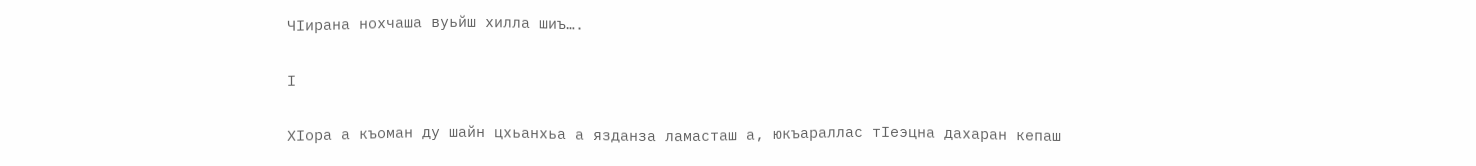ЧIирана нохчаша вуьйш хилла шиъ….

I

ХIора а къоман ду шайн цхьанхьа а язданза ламасташ а, юкъараллас тIеэцна дахаран кепаш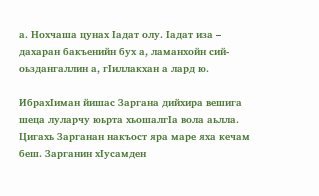а. Нохчаша цунах Iадат олу. Iадат иза – дахаран бакъенийн бух а, ламанхойн сий-оьздангаллин а, гIиллакхан а лард ю.

ИбрахIиман йишас Заргана дийхира вешига шеца луларчу юьрта хьошалгIа вола аьлла. Цигахь Зарганан накъост яра маре яха кечам беш. Зарганин хIусамден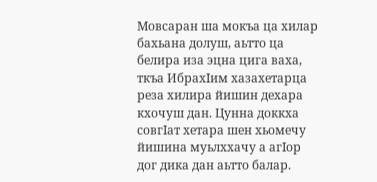Мовсаран ша мокъа ца хилар бахьана долуш, аьтто ца белира иза эцна цига ваха, ткъа ИбрахIим хазахетарца реза хилира йишин дехара кхочуш дан. Цунна доккха совгIат хетара шен хьомечу йишина муьлххачу а агIор дог дика дан аьтто балар.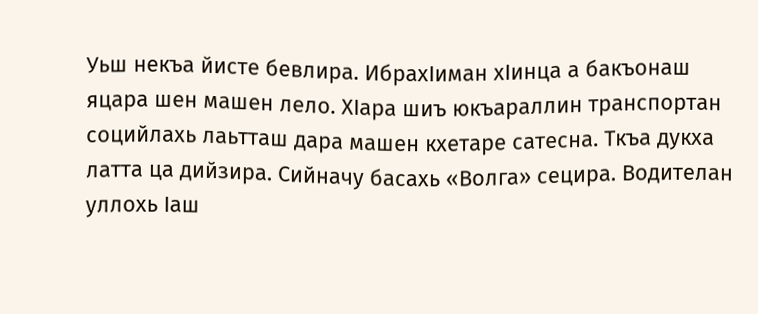Уьш некъа йисте бевлира. ИбрахIиман хIинца а бакъонаш яцара шен машен лело. ХIара шиъ юкъараллин транспортан социйлахь лаьтташ дара машен кхетаре сатесна. Ткъа дукха латта ца дийзира. Сийначу басахь «Волга» сецира. Водителан уллохь Iаш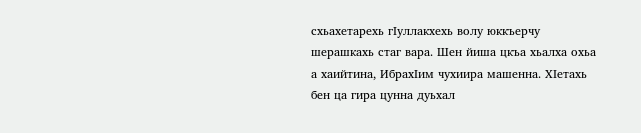схьахетарехь гIуллакхехь волу юккъерчу шерашкахь стаг вара. Шен йиша цкъа хьалха охьа а хаийтина, ИбрахIим чухиира машенна. ХIетахь бен ца гира цунна дуьхал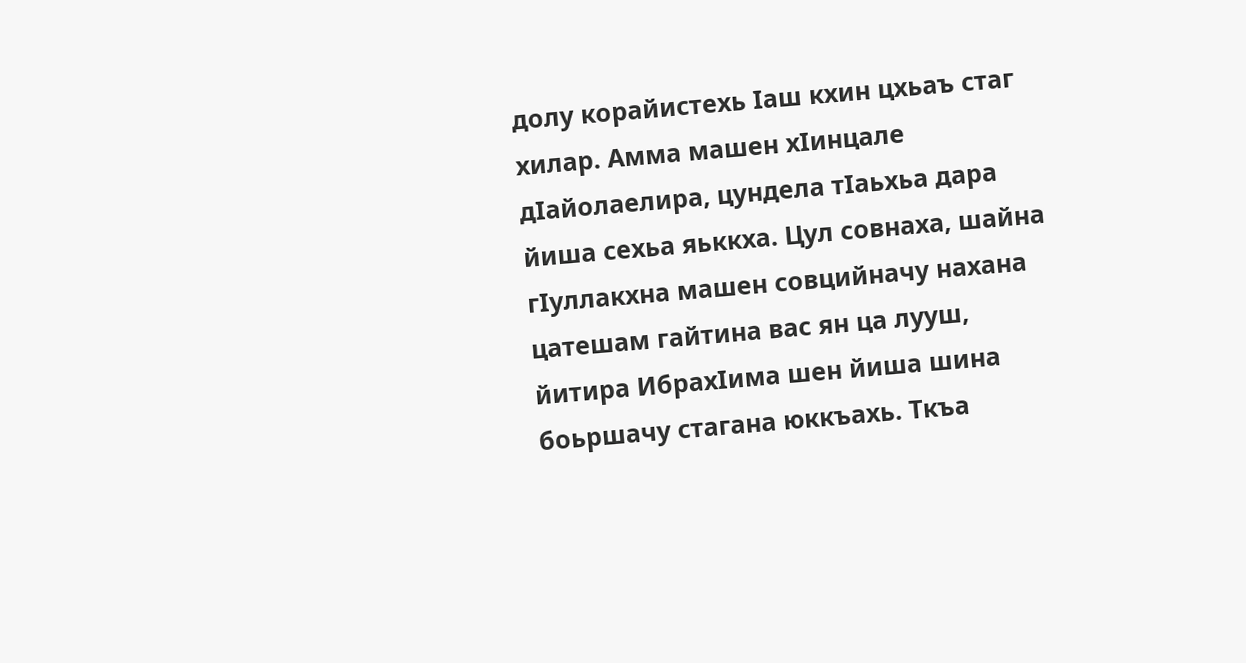долу корайистехь Iаш кхин цхьаъ стаг хилар. Амма машен хIинцале дIайолаелира, цундела тIаьхьа дара йиша сехьа яьккха. Цул совнаха, шайна гIуллакхна машен совцийначу нахана цатешам гайтина вас ян ца лууш, йитира ИбрахIима шен йиша шина боьршачу стагана юккъахь. Ткъа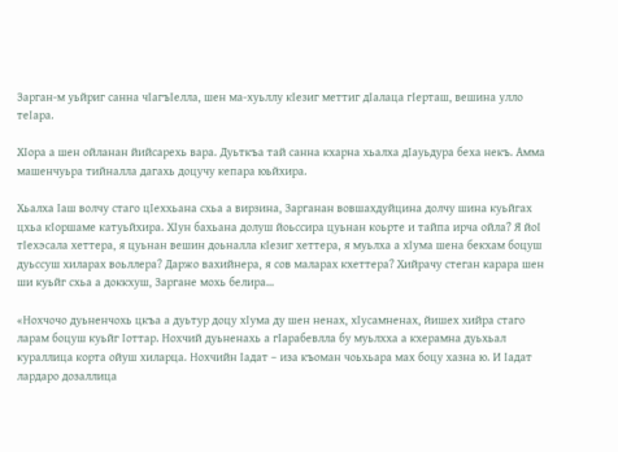Зарган-м уьйриг санна чIагъIелла, шен ма-хуьллу кIезиг меттиг дIалаца гIерташ, вешина улло теIара.

ХIора а шен ойланан йийсарехь вара. Дуьткъа тай санна кхарна хьалха дIауьдура беха некъ. Амма машенчуьра тийналла дагахь доцучу кепара юьйхира.

Хьалха Iаш волчу стаго цIеххьана схьа а вирзина, Зарганан вовшахдуйцина долчу шина куьйгах цхьа кIоршаме катуьйхира. ХIун бахьана долуш йоьссира цуьнан коьрте и тайпа ирча ойла? Я йоI тIехэсала хеттера, я цуьнан вешин доьналла кIезиг хеттера, я муьлха а хIума шена бекхам боцуш дуьссуш хиларах воьллера? Даржо вахийнера, я сов маларах кхеттера? Хийрачу стеган карара шен ши куьйг схьа а доккхуш, Заргане мохь белира…

«Нохчочо дуьненчохь цкъа а дуьтур доцу хIума ду шен ненах, хIусамненах, йишех хийра стаго ларам боцуш куьйг Iоттар. Нохчий дуьненахь а гIарабевлла бу муьлхха а кхерамна дуьхьал кураллица корта ойуш хиларца. Нохчийн Iадат – иза къоман чоьхьара мах боцу хазна ю. И Iадат лардаро дозаллица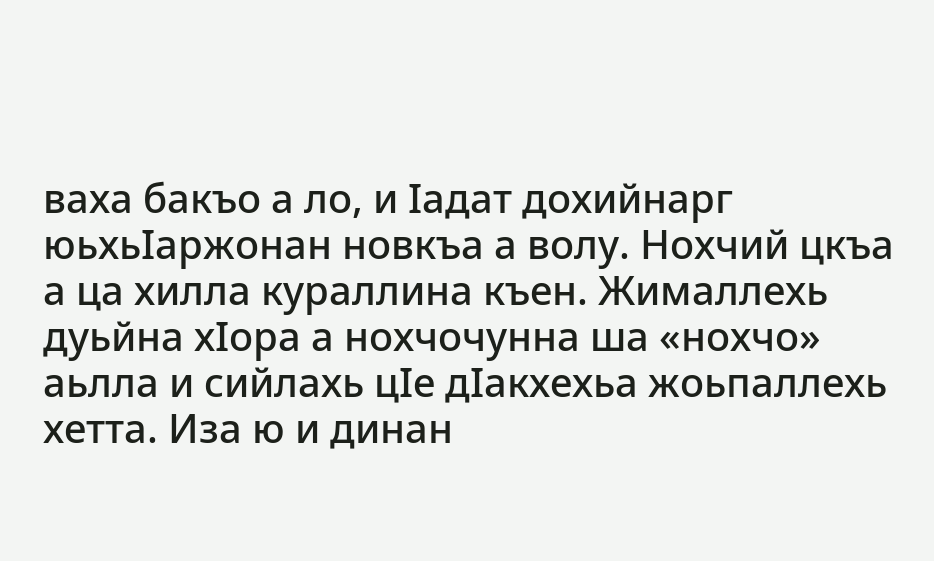ваха бакъо а ло, и Iадат дохийнарг юьхьIаржонан новкъа а волу. Нохчий цкъа а ца хилла кураллина къен. Жималлехь дуьйна хIора а нохчочунна ша «нохчо» аьлла и сийлахь цIе дIакхехьа жоьпаллехь хетта. Иза ю и динан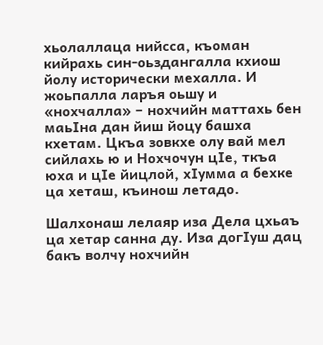хьолаллаца нийсса, къоман кийрахь син-оьздангалла кхиош йолу исторически мехалла. И жоьпалла ларъя оьшу и «нохчалла» – нохчийн маттахь бен маьIна дан йиш йоцу башха кхетам. Цкъа зовкхе олу вай мел сийлахь ю и Нохчочун цIе, ткъа юха и цIе йицлой, хIумма а бехке ца хеташ, къинош летадо.

Шалхонаш лелаяр иза Дела цхьаъ ца хетар санна ду. Иза догIуш дац бакъ волчу нохчийн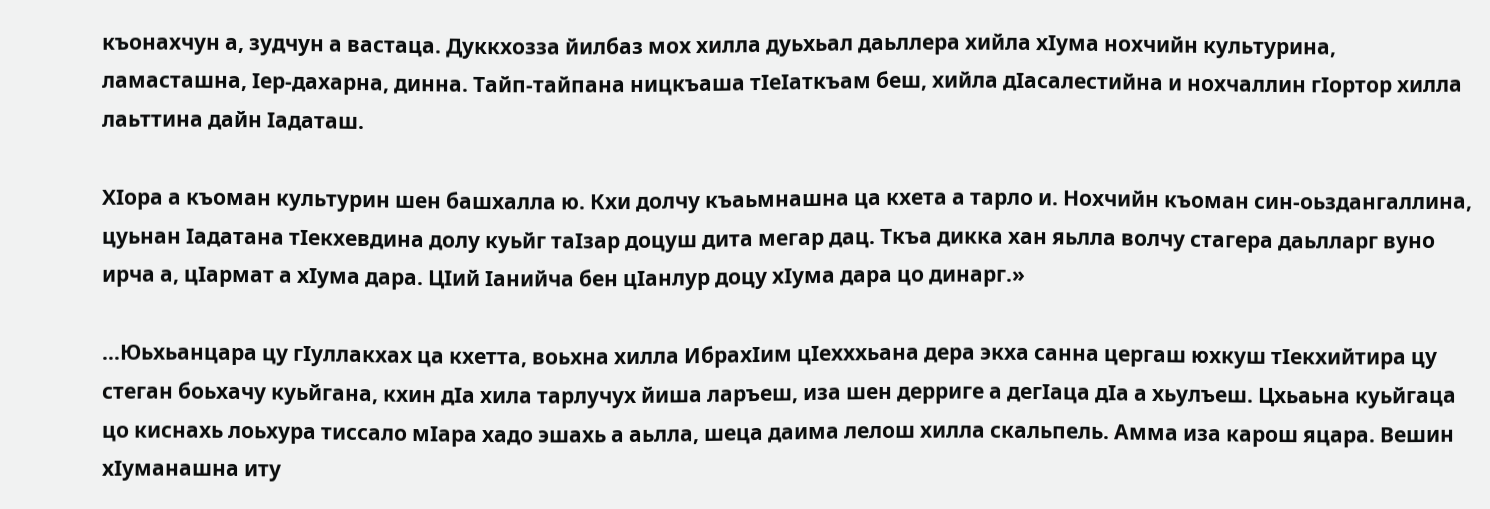къонахчун а, зудчун а вастаца. Дуккхозза йилбаз мох хилла дуьхьал даьллера хийла хIума нохчийн культурина, ламасташна, Iер-дахарна, динна. Тайп-тайпана ницкъаша тIеIаткъам беш, хийла дIасалестийна и нохчаллин гIортор хилла лаьттина дайн Iадаташ.

ХIора а къоман культурин шен башхалла ю. Кхи долчу къаьмнашна ца кхета а тарло и. Нохчийн къоман син-оьздангаллина, цуьнан Iадатана тIекхевдина долу куьйг таIзар доцуш дита мегар дац. Ткъа дикка хан яьлла волчу стагера даьлларг вуно ирча а, цIармат а хIума дара. ЦIий Iанийча бен цIанлур доцу хIума дара цо динарг.»

…Юьхьанцара цу гIуллакхах ца кхетта, воьхна хилла ИбрахIим цIехххьана дера экха санна цергаш юхкуш тIекхийтира цу стеган боьхачу куьйгана, кхин дIа хила тарлучух йиша ларъеш, иза шен дерриге а дегIаца дIа а хьулъеш. Цхьаьна куьйгаца цо киснахь лоьхура тиссало мIара хадо эшахь а аьлла, шеца даима лелош хилла скальпель. Амма иза карош яцара. Вешин хIуманашна иту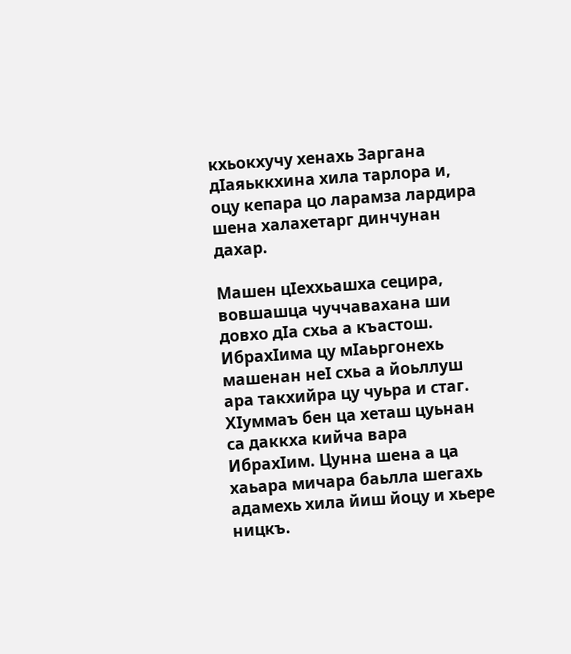кхьокхучу хенахь Заргана дIаяьккхина хила тарлора и, оцу кепара цо ларамза лардира шена халахетарг динчунан дахар.

Машен цIеххьашха сецира, вовшашца чуччавахана ши довхо дIа схьа а къастош. ИбрахIима цу мIаьргонехь машенан неI схьа а йоьллуш ара такхийра цу чуьра и стаг. ХIуммаъ бен ца хеташ цуьнан са даккха кийча вара ИбрахIим. Цунна шена а ца хаьара мичара баьлла шегахь адамехь хила йиш йоцу и хьере ницкъ.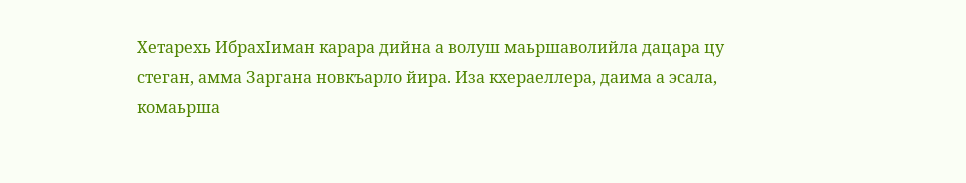Хетарехь ИбрахIиман карара дийна а волуш маьршаволийла дацара цу стеган, амма Заргана новкъарло йира. Иза кхераеллера, даима а эсала, комаьрша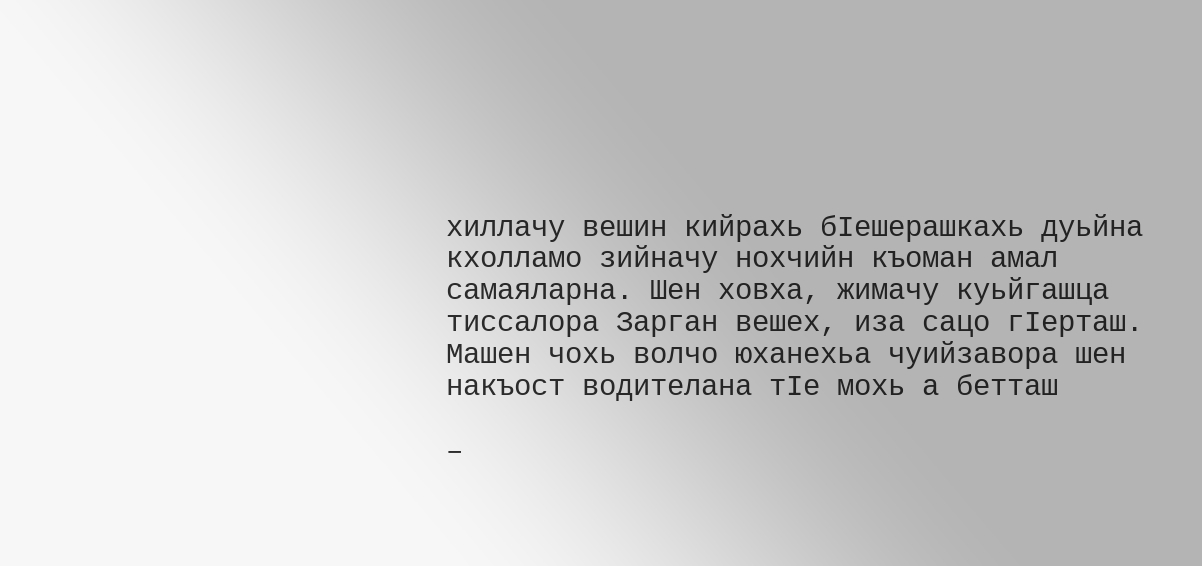хиллачу вешин кийрахь бIешерашкахь дуьйна кхолламо зийначу нохчийн къоман амал самаяларна. Шен ховха, жимачу куьйгашца тиссалора Зарган вешех, иза сацо гIерташ. Машен чохь волчо юханехьа чуийзавора шен накъост водителана тIе мохь а бетташ

–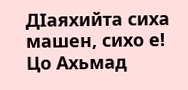ДIаяхийта сиха машен, сихо е! Цо Ахьмад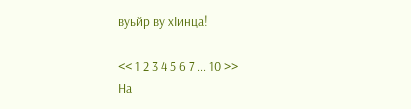вуьйр ву хIинца!

<< 1 2 3 4 5 6 7 ... 10 >>
На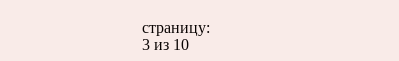страницу:
3 из 10